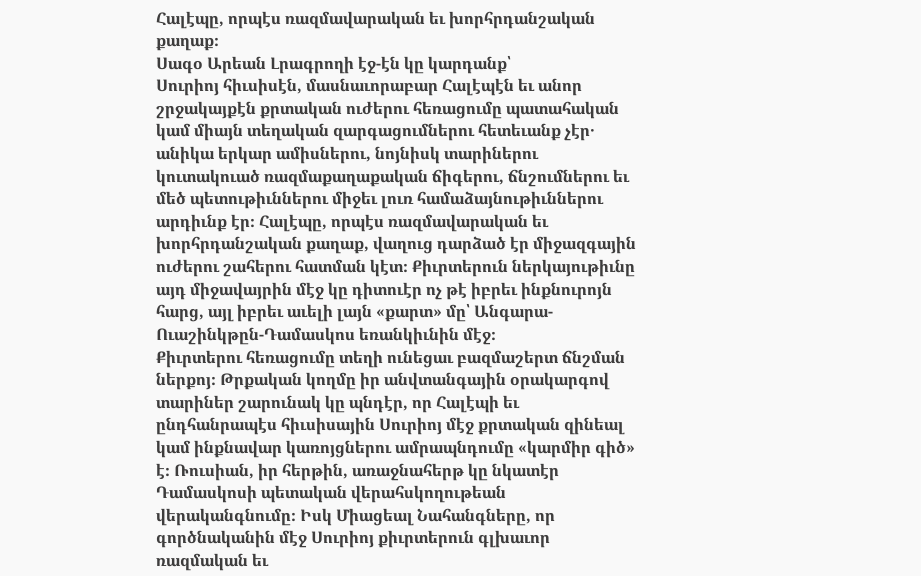Հալէպը, որպէս ռազմավարական եւ խորհրդանշական քաղաք։
Սագօ Արեան Լրագրողի էջ-էն կը կարդանք՝
Սուրիոյ հիւսիսէն, մասնաւորաբար Հալէպէն եւ անոր շրջակայքէն քրտական ուժերու հեռացումը պատահական կամ միայն տեղական զարգացումներու հետեւանք չէր․ անիկա երկար ամիսներու, նոյնիսկ տարիներու կուտակուած ռազմաքաղաքական ճիգերու, ճնշումներու եւ մեծ պետութիւններու միջեւ լուռ համաձայնութիւններու արդիւնք էր։ Հալէպը, որպէս ռազմավարական եւ խորհրդանշական քաղաք, վաղուց դարձած էր միջազգային ուժերու շահերու հատման կէտ։ Քիւրտերուն ներկայութիւնը այդ միջավայրին մէջ կը դիտուէր ոչ թէ իբրեւ ինքնուրոյն հարց, այլ իբրեւ աւելի լայն «քարտ» մը՝ Անգարա- Ուաշինկթըն-Դամասկոս եռանկիւնին մէջ։
Քիւրտերու հեռացումը տեղի ունեցաւ բազմաշերտ ճնշման ներքոյ։ Թրքական կողմը իր անվտանգային օրակարգով տարիներ շարունակ կը պնդէր, որ Հալէպի եւ ընդհանրապէս հիւսիսային Սուրիոյ մէջ քրտական զինեալ կամ ինքնավար կառոյցներու ամրապնդումը «կարմիր գիծ» է։ Ռուսիան, իր հերթին, առաջնահերթ կը նկատէր Դամասկոսի պետական վերահսկողութեան վերականգնումը։ Իսկ Միացեալ Նահանգները, որ գործնականին մէջ Սուրիոյ քիւրտերուն գլխաւոր ռազմական եւ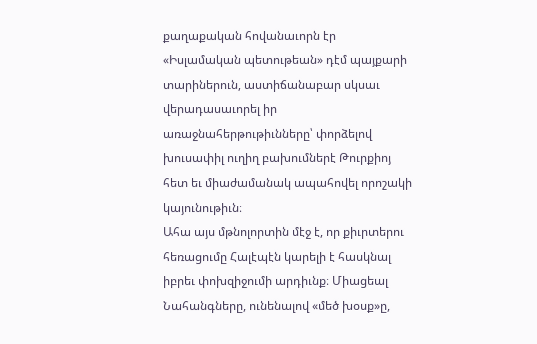քաղաքական հովանաւորն էր «Իսլամական պետութեան» դէմ պայքարի տարիներուն, աստիճանաբար սկսաւ վերադասաւորել իր առաջնահերթութիւնները՝ փորձելով խուսափիլ ուղիղ բախումներէ Թուրքիոյ հետ եւ միաժամանակ ապահովել որոշակի կայունութիւն։
Ահա այս մթնոլորտին մէջ է, որ քիւրտերու հեռացումը Հալէպէն կարելի է հասկնալ իբրեւ փոխզիջումի արդիւնք։ Միացեալ Նահանգները, ունենալով «մեծ խօսք»ը,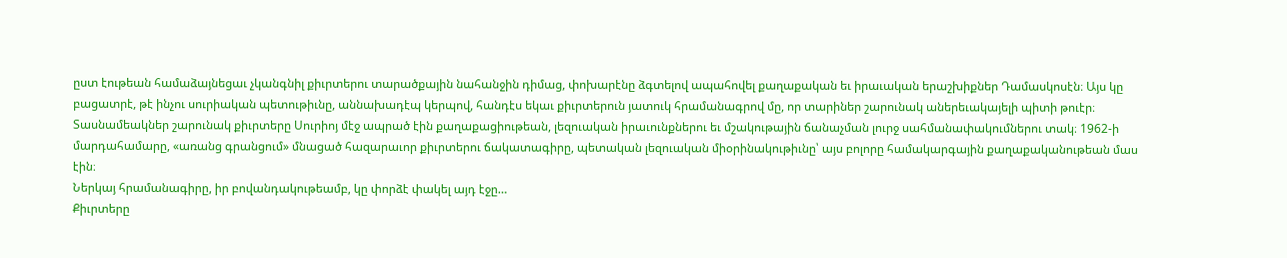ըստ էութեան համաձայնեցաւ չկանգնիլ քիւրտերու տարածքային նահանջին դիմաց, փոխարէնը ձգտելով ապահովել քաղաքական եւ իրաւական երաշխիքներ Դամասկոսէն։ Այս կը բացատրէ, թէ ինչու սուրիական պետութիւնը, աննախադէպ կերպով, հանդէս եկաւ քիւրտերուն յատուկ հրամանագրով մը, որ տարիներ շարունակ աներեւակայելի պիտի թուէր։ Տասնամեակներ շարունակ քիւրտերը Սուրիոյ մէջ ապրած էին քաղաքացիութեան, լեզուական իրաւունքներու եւ մշակութային ճանաչման լուրջ սահմանափակումներու տակ։ 1962-ի մարդահամարը, «առանց գրանցում» մնացած հազարաւոր քիւրտերու ճակատագիրը, պետական լեզուական միօրինակութիւնը՝ այս բոլորը համակարգային քաղաքականութեան մաս էին։
Ներկայ հրամանագիրը, իր բովանդակութեամբ, կը փորձէ փակել այդ էջը…
Քիւրտերը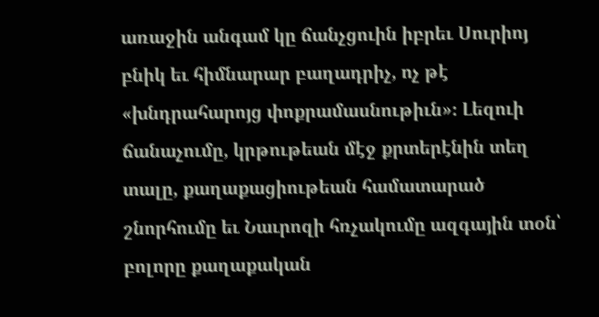առաջին անգամ կը ճանչցուին իբրեւ Սուրիոյ բնիկ եւ հիմնարար բաղադրիչ, ոչ թէ «խնդրահարոյց փոքրամասնութիւն»։ Լեզուի ճանաչումը, կրթութեան մէջ քրտերէնին տեղ տալը, քաղաքացիութեան համատարած շնորհումը եւ Նաւրոզի հռչակումը ազգային տօն՝ բոլորը քաղաքական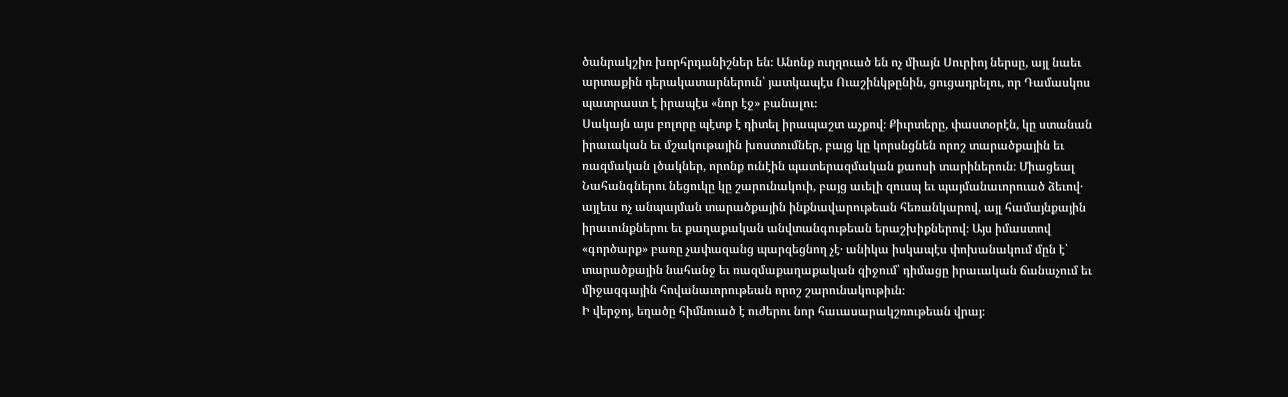ծանրակշիռ խորհրդանիշներ են։ Անոնք ուղղուած են ոչ միայն Սուրիոյ ներսը, այլ նաեւ արտաքին դերակատարներուն՝ յատկապէս Ուաշինկթընին, ցուցադրելու, որ Դամասկոս պատրաստ է իրապէս «նոր էջ» բանալու։
Սակայն այս բոլորը պէտք է դիտել իրապաշտ աչքով։ Քիւրտերը, փաստօրէն, կը ստանան իրաւական եւ մշակութային խոստումներ, բայց կը կորսնցնեն որոշ տարածքային եւ ռազմական լծակներ, որոնք ունէին պատերազմական քաոսի տարիներուն։ Միացեալ Նահանգներու նեցուկը կը շարունակուի, բայց աւելի զուսպ եւ պայմանաւորուած ձեւով․ այլեւս ոչ անպայման տարածքային ինքնավարութեան հեռանկարով, այլ համայնքային իրաւունքներու եւ քաղաքական անվտանգութեան երաշխիքներով։ Այս իմաստով «գործարք» բառը չափազանց պարզեցնող չէ․ անիկա իսկապէս փոխանակում մըն է՝ տարածքային նահանջ եւ ռազմաքաղաքական զիջում՝ դիմացը իրաւական ճանաչում եւ միջազգային հովանաւորութեան որոշ շարունակութիւն։
Ի վերջոյ, եղածը հիմնուած է ուժերու նոր հաւասարակշռութեան վրայ։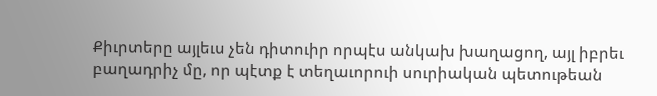Քիւրտերը այլեւս չեն դիտուիր որպէս անկախ խաղացող, այլ իբրեւ բաղադրիչ մը, որ պէտք է տեղաւորուի սուրիական պետութեան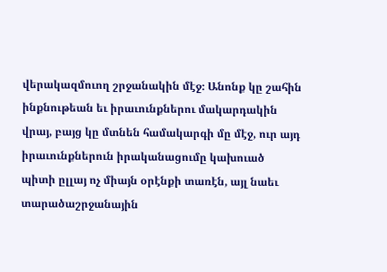վերակազմուող շրջանակին մէջ։ Անոնք կը շահին ինքնութեան եւ իրաւունքներու մակարդակին վրայ, բայց կը մտնեն համակարգի մը մէջ, ուր այդ իրաւունքներուն իրականացումը կախուած պիտի ըլլայ ոչ միայն օրէնքի տառէն, այլ նաեւ տարածաշրջանային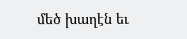մեծ խաղէն եւ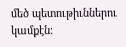մեծ պետութիւններու կամքէն։